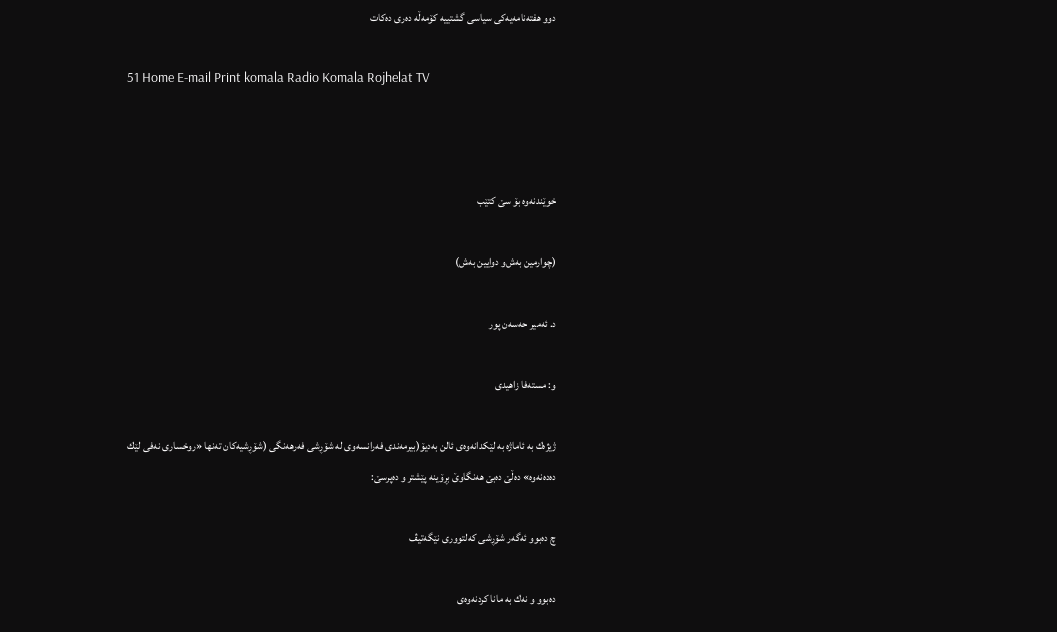دوو هفته‌نامه‌یه‌کی سیاسی گشتییه‌ کۆمه‌ڵه‌ ده‌ری ده‌کات

51 Home E-mail Print komala Radio Komala Rojhelat TV



خوێندنه‌وه‌ بۆ سێ كتێب

(چوارمین به‌ش‌و دوایین به‌ش)

د. ئه‌میر حه‌سه‌ن پور

و: مسته‌فا زاهیدی

ژیژه‌ك به‌ ئاماژه‌ به‌ لێكدانه‌وه‌ی‌ ئالن به‌دیۆ(بیرمه‌ندی‌ فه‌رانسه‌وی‌ له‌ شۆڕشی فه‌رهه‌نگی‌ (شۆڕشیه‌كان ته‌نها «روخساری‌ نه‌فی لێك ده‌ده‌نه‌وه‌» ده‌ڵێ ده‌بێ هه‌نگاوێ‌ بڕۆینه‌ پێشتر و ده‌پرسێ:

چ ده‌بوو ئه‌گه‌ر شۆڕشی كه‌لتووری نێگه‌تیڤ

ده‌بوو و نه‌ك به‌ مانا كردنه‌وه‌ی‌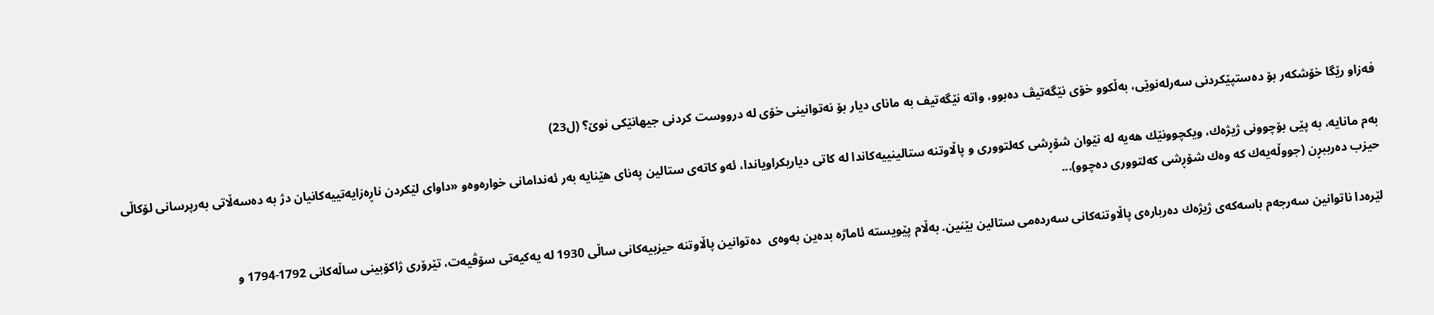فه‌زاو رێگا خۆشكه‌ر بۆ ده‌ستپێكردنی‌ سه‌رله‌نوێی، به‌ڵكوو خۆی‌ نێگه‌تیڤ ده‌بوو، واته‌ نێگه‌تیف به‌ مانای‌ دیار بۆ نه‌توانینی‌ خۆی‌ له‌ درووست كردنی‌ جیهانێكی‌ نوێ؟ (ل23)

به‌م مانایه‌، به‌ پێی بۆچوونی‌ ژیژه‌ك، ویكچوونێك هه‌یه‌ له‌ نێوان شۆڕشی كه‌لتووری‌ و پاڵاوتنه‌ ستالینییه‌كاندا له‌ كاتی‌ دیاریكراویاندا، ئه‌و كاته‌ی‌ ستالین په‌نای هێنایه‌ به‌ر ئه‌ندامانی‌ خواره‌وه‌و «داوای‌ لێكردن ناڕه‌زایه‌تییه‌كانیان دژ به‌ ده‌سه‌ڵاتی‌ به‌رپرسانی‌ لۆكاڵی حیزب ده‌رببڕن (جووڵه‌یه‌ك كه‌ وه‌ك شۆڕشی كه‌لتووری‌ ده‌چوو)...

لێره‌دا ناتوانین سه‌رجه‌م باسه‌كه‌ی‌ ژیژه‌ك ده‌رباره‌ی‌ پاڵاوتنه‌كانی‌ سه‌رده‌می‌ ستالین بێنین. به‌ڵام پێویسته‌ ئاماژه‌ بده‌ین به‌وه‌ی‌  ده‌توانین پاڵاوتنه‌ حیزبیه‌كانی‌ ساڵی‌ 1930 له‌ یه‌كیه‌تی‌ سۆڤیه‌ت، تێرۆری ژاكۆبینی ساڵه‌كانی‌ 1792-1794 و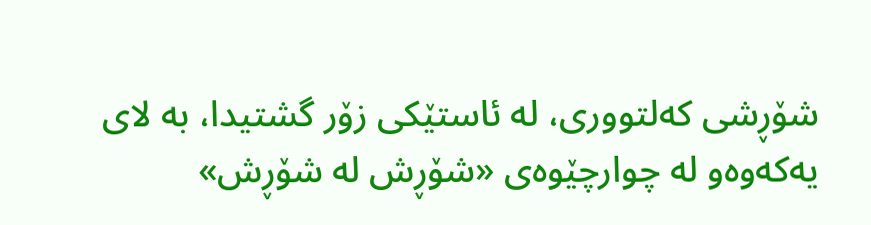شۆڕشی كه‌لتووری، له‌ ئاستێكی‌ زۆر گشتیدا، به‌ لای یه‌كه‌وه‌و له‌ چوارچێوه‌ی‌ «شۆڕش له‌ شۆڕش»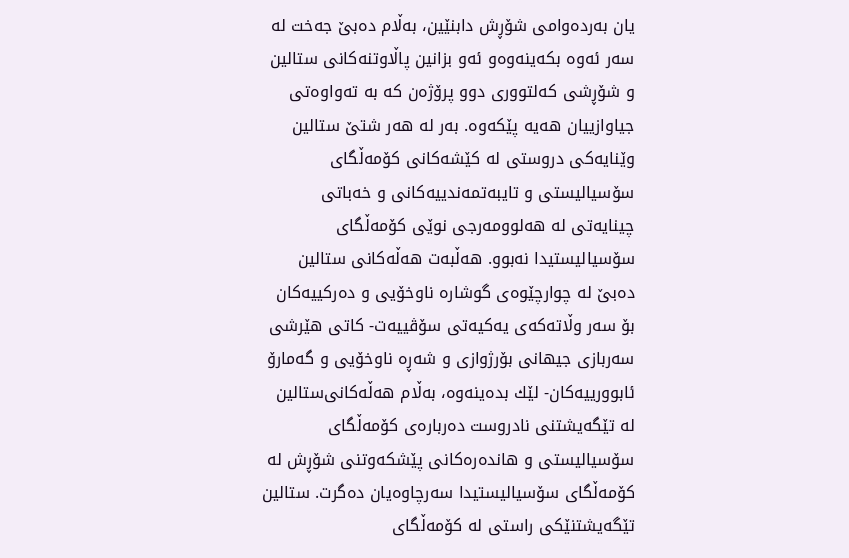یان به‌رده‌وامی‌ شۆڕش دابنێین، به‌ڵام ده‌بێ جه‌خت له‌ سه‌ر ئه‌وه‌ بكه‌ینه‌وه‌و ئه‌و بزانین پاڵاوتنه‌كانی‌ ستالین و شۆڕشی كه‌لتووری‌ دوو پرۆژه‌ن كه‌ به‌ ته‌واوه‌تی‌ جیاوازییان هه‌یه‌ پێكه‌وه‌. به‌ر له‌ هه‌ر شتێ‌ ستالین وێنایه‌كی‌ دروستی‌ له‌ كێشه‌كانی‌ كۆمه‌ڵگای‌ سۆسیالیستی‌ و تایبه‌تمه‌ندییه‌كانی‌ و خه‌باتی‌ چینایه‌تی‌ له‌ هه‌لوومه‌رجی‌ نوێی كۆمه‌ڵگای‌ سۆسیالیستیدا نه‌بوو. هه‌ڵبه‌ت هه‌ڵه‌كانی‌ ستالین ده‌بێ له‌ چوارچێوه‌ی‌ گوشاره‌ ناوخۆیی و ده‌ركییه‌كان بۆ سه‌ر وڵاته‌كه‌ی‌ یه‌كیه‌تی‌ سۆڤییه‌ت- كاتی‌ هێرشی سه‌ربازی جیهانی‌ بۆرژوازی‌ و شه‌ڕه‌ ناوخۆیی و گه‌مارۆ ئابوورییه‌كان- لێك بده‌ینه‌وه‌، به‌ڵام هه‌ڵه‌كانی‌ستالین له‌ تێگه‌یشتنی‌ نادروست ده‌رباره‌ی‌ كۆمه‌ڵگای‌ سۆسیالیستی‌ و هانده‌ره‌كانی‌ پێشكه‌وتنی‌ شۆڕش له‌ كۆمه‌ڵگای‌ سۆسیالیستیدا سه‌رچاوه‌یان ده‌گرت. ستالین تێگه‌یشتنێكی‌ راستی‌ له‌ كۆمه‌ڵگای‌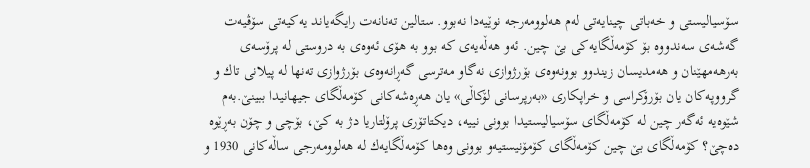سۆسیالیستی‌ و خه‌باتی‌ چینایه‌تی‌ له‌م هه‌لوومه‌رجه‌ نوێیه‌دا نه‌بوو. ستالین ته‌نانه‌ت رایگه‌یاند یه‌كیه‌تی‌ سۆڤیه‌ت گه‌شه‌ی‌ سه‌ندووه‌ بۆ كۆمه‌ڵگایه‌كی‌ بێ چین. ئه‌و هه‌ڵه‌یه‌ی‌ كه‌ بوو به‌ هۆی‌ ئه‌وه‌ی‌ به‌ دروستی‌ له‌ پرۆسه‌ی‌ به‌رهه‌مهێنان و هه‌مدیسان زیندوو بوونه‌وه‌ی‌ بۆرژوازی‌ نه‌گاو مه‌ترسی گه‌ڕانه‌وه‌ی‌ بۆرژوازی‌ ته‌نها له‌ پیلانی‌ تاك و گرووپه‌كان یان بۆرۆكراسی و خراپكاری‌ «به‌رپرسانی‌ لۆكاڵی‌» یان هه‌ڕه‌شه‌كانی‌ كۆمه‌ڵگای‌ جیهانیدا ببینێ‌.به‌م شێوه‌یه‌ ئه‌گه‌ر چین له‌ كۆمه‌ڵگای‌ سۆسیالیستیدا بوونی‌ نییه‌، دیكتاتۆری‌ پرۆلتاریا دژ به‌ كێ‌، بۆچی و چۆن به‌ڕێوه‌ ده‌چێ‌؟ كۆمه‌ڵگای‌ بێ چین كۆمه‌ڵگای‌ كۆمۆنیستیه‌و بوونی‌ وه‌ها كۆمه‌ڵگایه‌ك له‌ هه‌لوومه‌رجی‌ ساڵه‌كانی‌ 1930 و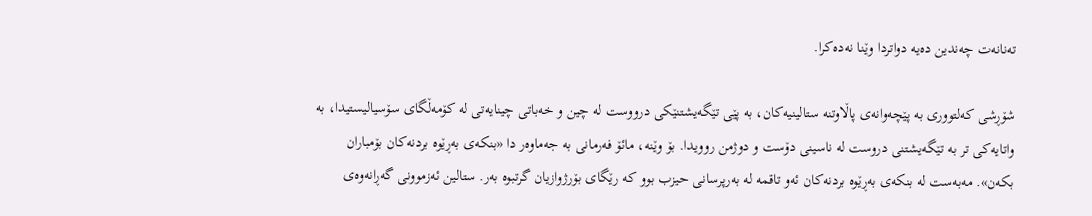ته‌نانه‌ت چه‌ندین ده‌یه‌ دواتردا وێنا نه‌ده‌كرا.

شۆڕشی كه‌لتووری‌ به‌ پێچه‌وانه‌ی‌ پاڵاوتنه‌ ستالینیه‌كان، به‌ پێی تێگه‌یشتنێكی‌ درووست له‌ چین و خه‌باتی‌ چینایه‌تی‌ له‌ كۆمه‌ڵگای‌ سۆسیالیستیدا، به‌ واتایه‌كی‌ تر به‌ تێگه‌یشتنی‌ دروست له‌ ناسینی‌ دۆست و دوژمن روویدا. بۆ وێنه‌، مائۆ فه‌رمانی‌ به‌ جه‌ماوه‌ر دا «بنكه‌ی‌ به‌ڕێوه‌ بردنه‌كان بۆمباران بكه‌ن». مه‌به‌ست له‌ بنكه‌ی‌ به‌ڕێوه‌ بردنه‌كان ئه‌و تاقمه‌ له‌ به‌رپرسانی‌ حیزب بوو كه‌ رێگای‌ بۆرژوازیان گرتبوه‌ به‌ر. ستالین ئه‌زموونی‌ گه‌ڕانه‌وه‌ی‌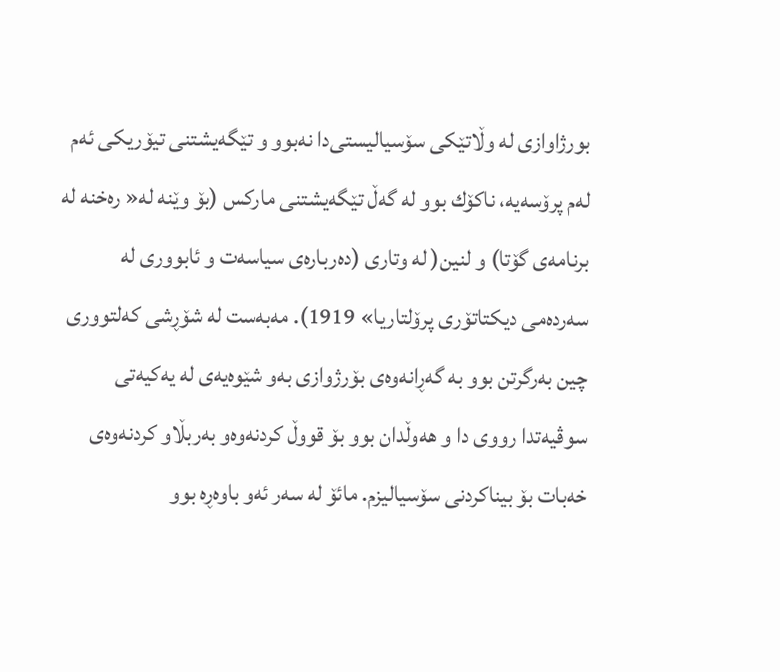بورژاوازی‌ له‌ وڵاتێكی‌ سۆسیالیستی‌دا نه‌بوو و تێگه‌یشتنی‌ تیۆریكی‌ ئه‌م له‌م پرۆسه‌یه‌، ناكۆك بوو له‌ گه‌ڵ تێگه‌یشتنی‌ ماركس (بۆ وێنه‌ له‌« ره‌خنه‌ له‌ برنامه‌ی‌ گۆتا) و لنین( له‌ وتاری‌ (ده‌رباره‌ی‌ سیاسه‌ت و ئابووری‌ له‌ سه‌رده‌می‌ دیكتاتۆری‌ پرۆلتاریا» 1919). مه‌به‌ست له‌ شۆڕشی كه‌لتووری‌ چین به‌رگرتن بوو به‌ گه‌ڕانه‌وه‌ی‌ بۆرژوازی‌ به‌و شێوه‌یه‌ی‌ له‌ یه‌كیه‌تی‌ سوڤیه‌تدا رووی‌ دا و هه‌وڵدان بوو بۆ قووڵ كردنه‌وه‌و به‌ربڵاو كردنه‌وه‌ی‌ خه‌بات بۆ بیناكردنی سۆسیالیزم. مائۆ له‌ سه‌ر ئه‌و باوه‌ڕه‌ بوو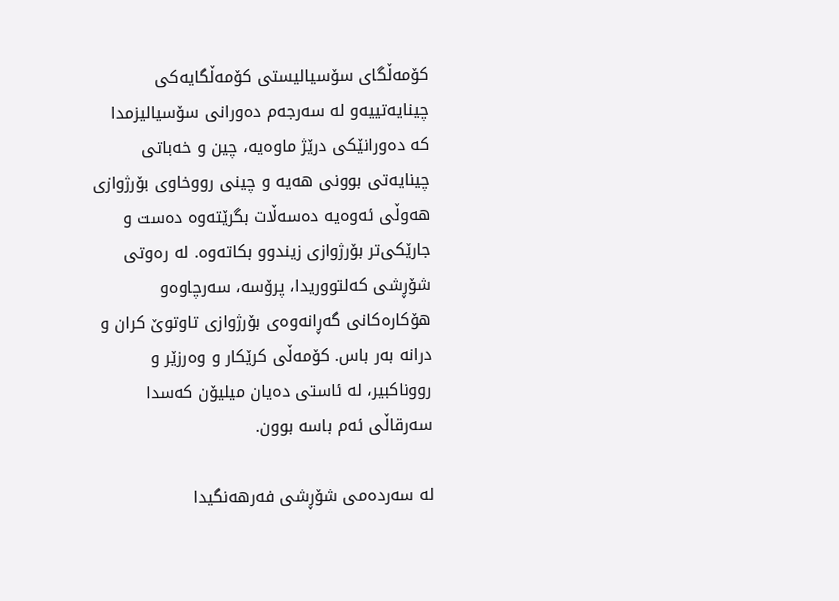كۆمه‌ڵگای‌ سۆسیالیستی‌ كۆمه‌ڵگایه‌كی‌ چینایه‌تییه‌و له‌ سه‌رجه‌م ده‌ورانی‌ سۆسیالیزمدا كه‌ ده‌ورانێكی‌ درێژ ماوه‌یه‌، چین و خه‌باتی‌ چینایه‌تی‌ بوونی‌ هه‌یه‌ و چینی‌ رووخاوی‌ بۆرژوازی‌ هه‌وڵی ئه‌وه‌یه‌ ده‌سه‌ڵات بگرێته‌وه‌ ده‌ست و جارێكی‌تر بۆرژوازی‌ زیندوو بكاته‌وه‌. له‌ ره‌وتی‌ شۆڕشی كه‌لتووریدا، پرۆسه‌، سه‌رچاوه‌و هۆكاره‌كانی‌ گه‌ڕانه‌وه‌ی‌ بۆرژوازی‌ تاوتوێ‌ كران و درانه‌ به‌ر باس. كۆمه‌ڵی‌ كرێكار و وه‌رزێر و رووناكبیر، له‌ ئاستی‌ ده‌یان میلیۆن كه‌سدا سه‌رقاڵی ئه‌م باسه‌ بوون.

له‌ سه‌رده‌می‌ شۆڕشی فه‌رهه‌نگیدا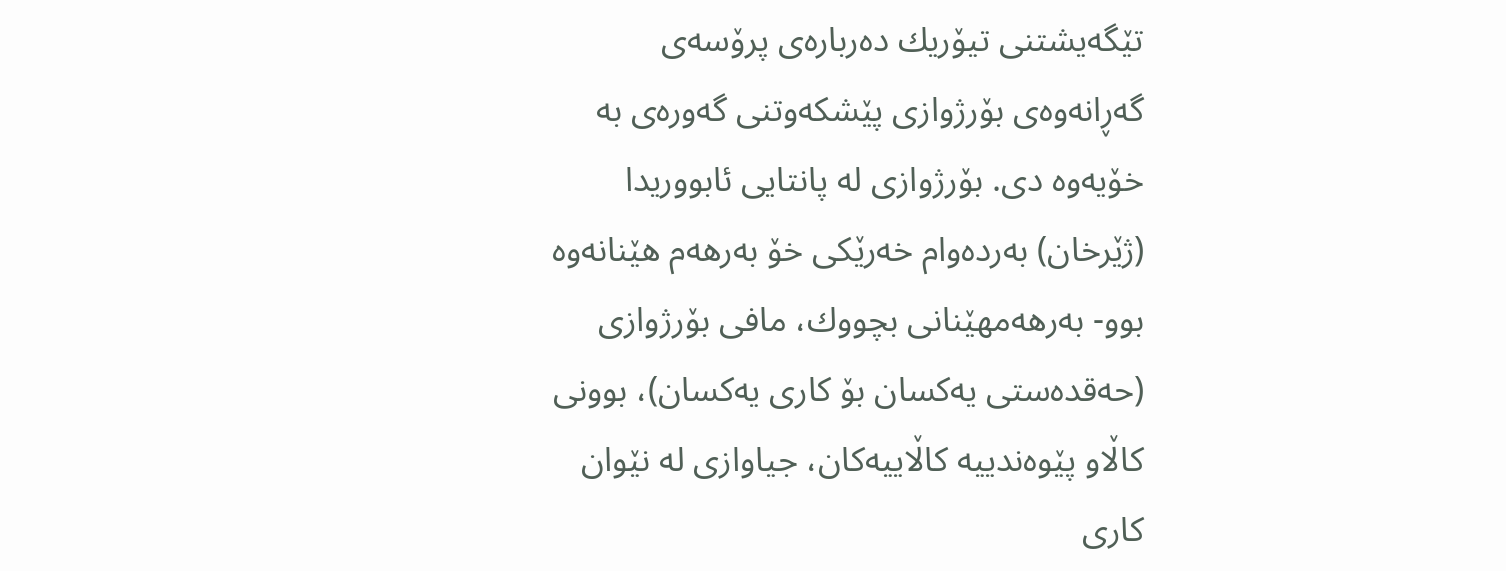تێگه‌یشتنی‌ تیۆریك ده‌رباره‌ی‌ پرۆسه‌ی‌ گه‌ڕانه‌وه‌ی‌ بۆرژوازی‌ پێشكه‌وتنی‌ گه‌وره‌ی‌ به‌ خۆیه‌وه‌ دی‌. بۆرژوازی‌ له‌ پانتایی‌ ئابووریدا (ژێرخان) به‌رده‌وام خه‌رێكی‌ خۆ به‌رهه‌م هێنانه‌وه‌ بوو- به‌رهه‌مهێنانی‌ بچووك، مافی بۆرژوازی‌ (حه‌قده‌ستی‌ یه‌كسان بۆ كاری‌ یه‌كسان)، بوونی‌ كاڵاو پێوه‌ندییه‌ كاڵاییه‌كان، جیاوازی‌ له‌ نێوان كاری‌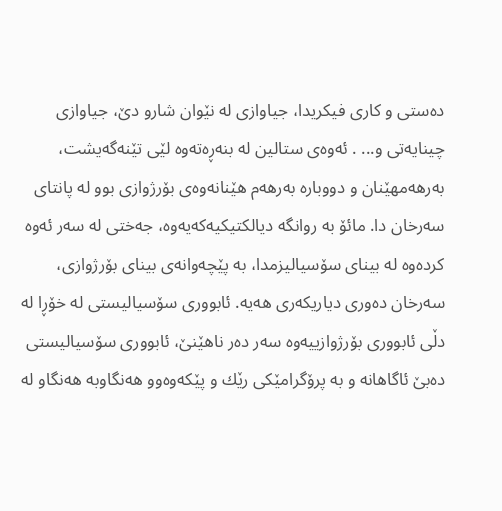ده‌ستی‌ و كاری فیكریدا، جیاوازی‌ له‌ نێوان شارو دێ‌، جیاوازی‌ چینایه‌تی‌ و... . ئه‌وه‌ی‌ ستالین له‌ بنه‌ڕه‌ته‌وه‌ لێی تێنه‌گه‌یشت، به‌رهه‌مهێنان و دووباره‌ به‌رهه‌م هێنانه‌وه‌ی‌ بۆرژوازی‌ بوو له‌ پانتای‌ سه‌رخان دا. مائۆ به‌ روانگه‌ دیالكتیكیه‌كه‌یه‌وه‌، جه‌ختی‌ له‌ سه‌ر ئه‌وه‌ كرده‌وه‌ له‌ بینای‌ سۆسیالیزمدا، به‌ پێچه‌وانه‌ی‌ بینای‌ بۆرژوازی‌، سه‌رخان ده‌وری‌ دیاریكه‌ری‌ هه‌یه‌. ئابووری‌ سۆسیالیستی‌ له‌ خۆڕا له‌ دڵی ئابووری‌ بۆرژوازییه‌وه‌ سه‌ر ده‌ر ناهێنێ‌، ئابووری‌ سۆسیالیستی‌ ده‌بێ ئاگاهانه‌ و به‌ پرۆگرامێكی‌ رێك و پێكه‌وه‌وو هه‌نگاوبه‌ هه‌نگاو له‌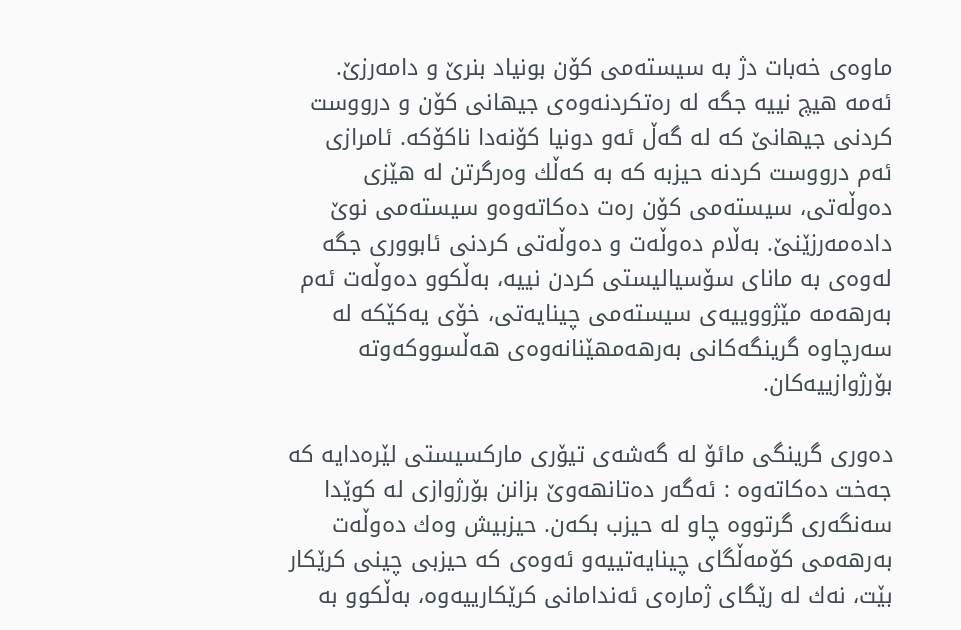ماوه‌ی‌ خه‌بات دژ به‌ سیسته‌می‌ كۆن بونیاد بنرێ‌ و دامه‌رزێ‌. ئه‌مه‌ هیچ نییه‌ جگه‌ له‌ ره‌تكردنه‌وه‌ی‌ جیهانی‌ كۆن و درووست كردنی‌ جیهانێ‌ كه‌ له‌ گه‌ڵ ئه‌و دونیا كۆنه‌دا ناكۆكه‌. ئامرازی‌ ئه‌م درووست كردنه‌ حیزبه‌ كه‌ به‌ كه‌ڵك وه‌رگرتن له‌ هێزی‌ ده‌وڵه‌تی‌، سیسته‌می‌ كۆن ره‌ت ده‌كاته‌وه‌و سیسته‌می‌ نوێ‌ داده‌مه‌رزێنێ‌. به‌ڵام ده‌وڵه‌ت و ده‌وڵه‌تی‌ كردنی‌ ئابووری‌ جگه‌ له‌وه‌ی‌ به‌ مانای‌ سۆسیالیستی‌ كردن نییه‌، به‌ڵكوو ده‌وڵه‌ت ئه‌م به‌رهه‌مه‌ مێژووییه‌ی‌ سیسته‌می‌ چینایه‌تی‌، خۆی یه‌كێكه‌ له‌ سه‌رچاوه‌ گرینگه‌كانی‌ به‌رهه‌مهێنانه‌وه‌ی‌ هه‌ڵسووكه‌وته‌ بۆرژوازییه‌كان.

ده‌وری‌ گرینگی‌ مائۆ له‌ گه‌شه‌ی‌ تیۆری‌ ماركسیستی‌ لێره‌دایه‌ كه‌ جه‌خت ده‌كاته‌وه‌ : ئه‌گه‌ر ده‌تانهه‌وێ‌ بزانن بۆرژوازی‌ له‌ كوێدا سه‌نگه‌ری‌ گرتووه‌ چاو له‌ حیزب بكه‌ن. حیزبیش وه‌ك ده‌وڵه‌ت به‌رهه‌می‌ كۆمه‌ڵگای‌ چینایه‌تییه‌و ئه‌وه‌ی‌ كه‌ حیزبی چینی‌ كرێكار بێت، نه‌ك له‌ رێگای‌ ژماره‌ی‌ ئه‌ندامانی‌ كرێكارییه‌وه‌، به‌ڵكوو به‌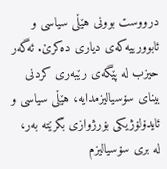درووست بوونی‌ هێڵی سیاسی و ئابوورییه‌كه‌ی‌ دیاری‌ ده‌كرێ‌. ئه‌گه‌ر حیزب له‌ پێگه‌ی‌ رێبه‌ری‌ كردنی‌ بینای‌ سۆسیالیزمدایه‌، هێڵی سیاسی و ئایدۆلۆژیكی‌ بۆرژوازی‌ بگرێته‌ به‌ر، له‌ بری‌ سۆسیالیزم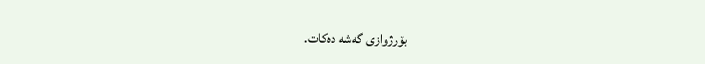بۆرژوازی‌ گه‌شه‌ ده‌كات.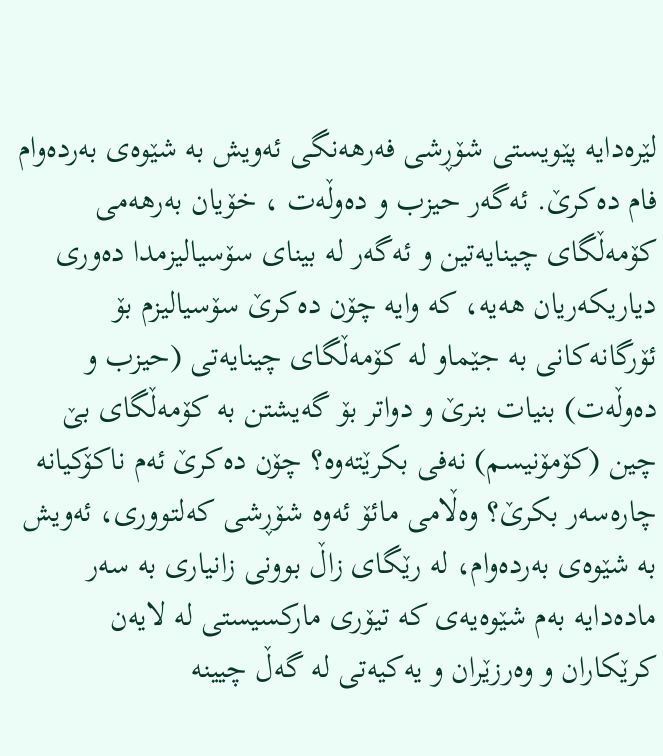لێره‌دایه‌ پێویستی‌ شۆڕشی فه‌رهه‌نگی‌ ئه‌ویش به‌ شێوه‌ی‌ به‌رده‌وام فام ده‌كرێ‌. ئه‌گه‌ر حیزب و ده‌وڵه‌ت ، خۆیان به‌رهه‌می‌ كۆمه‌ڵگای‌ چینایه‌تین ‌و ئه‌گه‌ر له‌ بینای‌ سۆسیالیزمدا ده‌وری‌ دیاریكه‌ریان هه‌یه‌، كه‌ وایه‌ چۆن ده‌كرێ‌ سۆسیالیزم بۆ ئۆرگانه‌كانی‌ به‌ جێماو له‌ كۆمه‌ڵگای‌ چینایه‌تی‌ (حیزب و ده‌وڵه‌ت) بنیات بنرێ‌ و دواتر بۆ گه‌یشتن به‌ كۆمه‌ڵگای‌ بێ چین (كۆمۆنیسم) نه‌فی بكرێته‌وه‌؟ چۆن ده‌كرێ‌ ئه‌م ناكۆكیانه‌ چاره‌سه‌ر بكرێ؟ وه‌ڵامی‌ مائۆ ئه‌وه‌ شۆڕشی كه‌لتووری‌، ئه‌ویش به‌ شێوه‌ی‌ به‌رده‌وام، له‌ رێگای‌ زاڵ بوونی‌ زانیاری‌ به‌ سه‌ر ماده‌دایه‌ به‌م شێوه‌یه‌ی‌ كه‌ تیۆری‌ ماركسیستی‌ له‌ لایه‌ن كرێكاران و وه‌رزێران و یه‌كیه‌تی‌ له‌ گه‌ڵ چیینه‌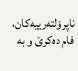ناپرۆلته‌رییه‌كان، فام ده‌كرێ‌ و به‌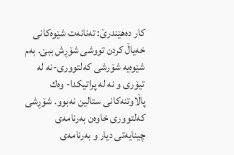كار ده‌هێندرێ‌: ته‌نانه‌ت شێوه‌كانی‌ خه‌یاڵ كردن تووشی شۆڕش ببێ‌. به‌م شێوه‌یه‌ شۆرشی كه‌لتووری‌-نه‌ له‌ تیۆری‌ و نه‌ له‌ پراتیكدا- وه‌ك پاڵاوتنه‌كانی‌ ستالین نه‌بوو. شۆڕشی كه‌لتووری‌ خاوه‌ن به‌رنامه‌ی‌ چینایه‌تی‌ دیار و به‌رنامه‌ی‌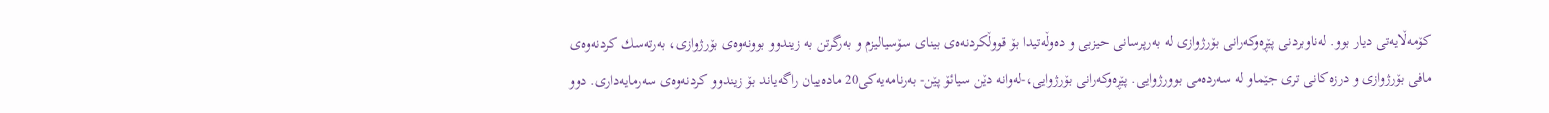كۆمه‌ڵایه‌تی‌ دیار بوو. له‌ناوبردنی پێڕه‌وكه‌رانی‌ بۆرژوازی‌ له‌ به‌رپرسانی‌ حیزبی و ده‌وڵه‌تیدا بۆ قووڵكردنه‌ه‌ی‌ بینای سۆسیالیزم و به‌رگرتن به‌ زیندوو بوونه‌وه‌ی‌ بۆرژوازی‌، به‌رته‌سك كردنه‌وه‌ی‌ مافی بۆرژوازی‌ و درزه‌كانی‌ تری‌ جێماو له‌ سه‌رده‌می‌ بوورژوایی. پێڕه‌وكه‌رانی‌ بۆرژوایی،-له‌وانه‌ دێن سیائۆ پێن- به‌رنامه‌یه‌كی‌20 ماده‌ییان راگه‌یاند بۆ زیندوو كردنه‌وه‌ی‌ سه‌رمایه‌داری‌. دوو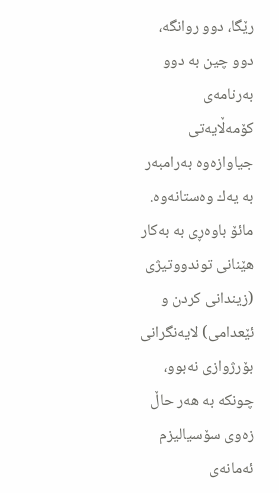رێگا، دوو روانگه‌، دوو چین به‌ دوو به‌رنامه‌ی‌ كۆمه‌ڵایه‌تی‌ جیاوازه‌وه‌ به‌رامبه‌ر به‌ یه‌ك وه‌ستانه‌وه‌. مائۆ باوه‌ڕی‌ به‌ به‌كار هێنانی‌ توندووتیژی‌ (زیندانی‌ كردن و ئێعدامی‌) لایه‌نگرانی‌ بۆرژوازی‌ نه‌بوو، چونكه‌ به‌ هه‌ر حاڵ زه‌وی‌ سۆسیالیزم ئه‌مانه‌ی‌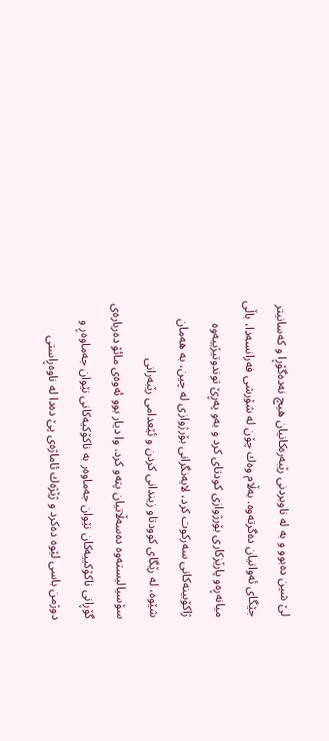لێ شین ده‌بوو و به‌ له‌ ناوبردنی‌ رێبه‌ره‌كانیان هیچ نه‌ده‌گۆڕا و كه‌سانیتر جێگای‌ ئه‌وانیان ده‌گرته‌وه‌. به‌ڵام وه‌ك چۆن له‌ شۆرشی فه‌رانسه‌دا، باڵی میانه‌ڕه‌و پارێزكاری‌ بۆرژوازی‌ كودتای‌ كرد و به‌و په‌ڕێ‌ توندوتیژییه‌وه‌ ژاكۆبینه‌كانی‌ سه‌ركوت كرد، لایه‌نگرانی‌ بۆرژوازی‌ له‌ چین، به‌ هه‌مان شێوه‌، له‌ رێگای‌ كوودتاو زیندانی‌ كردن و ئێعدامی‌ رێبه‌رانی‌ سۆسیالیسته‌وه‌ ده‌سه‌ڵاتیان پته‌و كرد. وا دیار بوو ئه‌وه‌ی‌ مائۆ ده‌رباره‌ی‌ گۆڕانی‌ ناكۆكییه‌كان نێوان جه‌ماوه‌ر به‌ ناكۆكیه‌كانی‌ نێوان جه‌ماوه‌ڕ و دوژمن باسی لێوه‌ ده‌كرد و ژێژه‌ك ئاماژه‌ی‌ پێ ده‌دا له‌ ناوه‌ڕاستی‌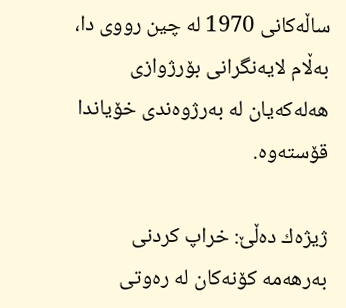ساڵه‌كانی‌ 1970 له‌ چین رووی‌ دا، به‌ڵام لایه‌نگرانی‌ بۆرژوازی‌ هه‌له‌كه‌یان له‌ به‌رژوه‌ندی‌ خۆیاندا قۆسته‌وه‌.

ژیژه‌ك ده‌ڵێ: خراپ كردنی‌ به‌رهه‌مه‌ كۆنه‌كان له‌ ره‌وتی‌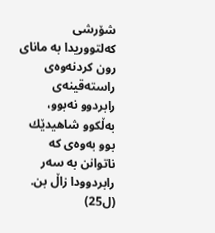شۆرشی كه‌لتووریدا به‌ مانای‌ رون كردنه‌وه‌ی‌ راسته‌قینه‌ی‌ رابردوو نه‌بوو، به‌ڵكوو شاهیدێك بوو به‌وه‌ی‌ كه‌ ناتوانن به‌ سه‌ر رابردوودا زاڵ بن. (ل25)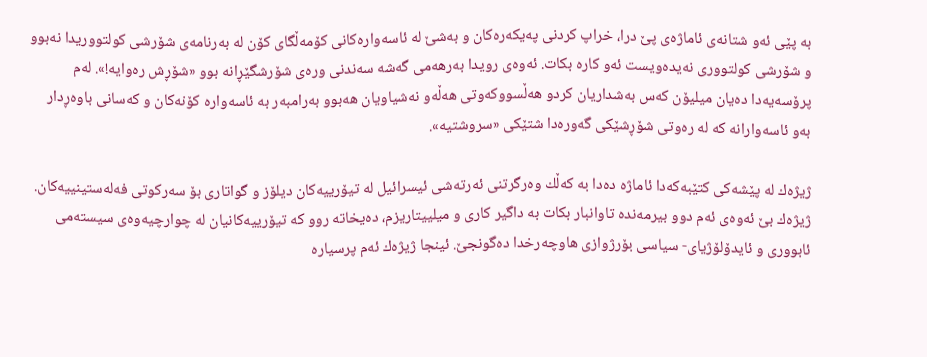به‌ پێی ئه‌و شتانه‌ی‌ ئاماژه‌ی‌ پێ درا، خراپ كردنی‌ په‌یكه‌ره‌كان و به‌شێ له‌ ئاسه‌واره‌كانی‌ كۆمه‌ڵگای‌ كۆن له‌ به‌رنامه‌ی‌ شۆرشی كولتووریدا نه‌بوو و شۆرشی كولتووری‌ نه‌یده‌ویست ئه‌و كاره‌ بكات. ئه‌وه‌ی‌ رویدا به‌رهه‌می‌ گه‌شه‌ سه‌ندنی‌ وره‌ی‌ شۆرشگێڕانه‌ بوو «شۆڕش ره‌وایه‌!». له‌م پرۆسه‌یه‌دا ده‌یان میلیۆن كه‌س به‌شداریان كردو هه‌ڵسووكه‌وتی‌ هه‌ڵه‌و نه‌شیاویان هه‌بوو به‌رامبه‌ر به‌ ئاسه‌واره‌ كۆنه‌كان و كه‌سانی‌ باوه‌ڕدار به‌و ئاسه‌وارانه‌ كه‌ له‌ ره‌وتی‌ شۆڕشێكی‌ گه‌وره‌دا شتێكی‌ «سروشتیه‌».

ژیژه‌ك له‌ پێشه‌كی‌ كتێبه‌كه‌دا ئاماژه‌ ده‌دا به‌ كه‌ڵك وه‌رگرتنی‌ ئه‌رته‌شی ئیسرائیل له‌ تیۆرییه‌كان دیلۆز و گواتاری‌ بۆ سه‌ركوتی‌ فه‌له‌ستینییه‌كان. ژیژه‌ك بێ ئه‌وه‌ی‌ ئه‌م دوو بیرمه‌نده‌ تاوانبار بكات به‌ داگیر كاری‌ و میلییتاریزم، ده‌یخاته‌ روو كه‌ تیۆرییه‌كانیان له‌ چوارچیه‌وه‌ی‌ سیسته‌می‌ ئابووری‌ و ئایدۆلۆژیای- سیاسی بۆرژوازی‌ هاوچه‌رخدا ده‌گونجێ‌. ئینجا ژیژه‌ك ئه‌م پرسیاره‌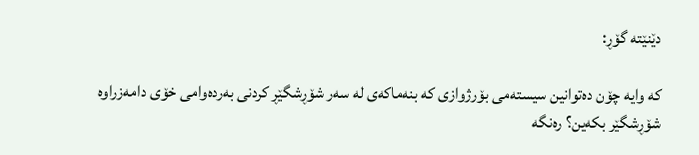دێنێته‌ گۆڕ:

كه‌ وایه‌ چۆن ده‌توانین سیسته‌می‌ بۆرژوازی‌ كه‌ بنه‌ماكه‌ی‌ له‌ سه‌ر شۆڕشگێڕ كردنی‌ به‌رده‌وامی‌ خۆی‌ دامه‌زراوه‌ شۆڕشگێر بكه‌ین؟ ره‌نگه‌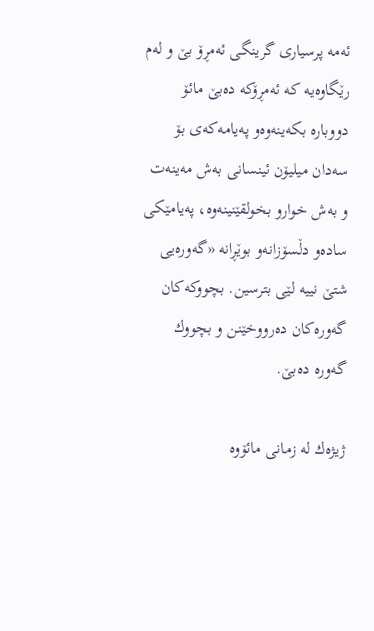ئه‌مه‌ پرسیاری‌ گرینگی‌ ئه‌مڕۆ بێ و له‌م رێگاوه‌یه‌ كه‌ ئه‌مڕۆكه‌ ده‌بێ مائۆ دووباره‌ بكه‌ینه‌وه‌و په‌یامه‌كه‌ی‌ بۆ سه‌دان میلیۆن ئینسانی‌ به‌ش مه‌ینه‌ت و به‌ش خوارو بخولقێنینه‌وه‌، په‌یامێكی‌ ساده‌و دڵسۆزانه‌و بوێڕانه «گه‌وره‌یی شتێ نییه‌ لێی بترسین. بچووكه‌كان گه‌وره‌كان ده‌رووخێنن و بچووك گه‌وره‌ ده‌بێ.

ژیژه‌ك له‌ زمانی‌ مائۆوه‌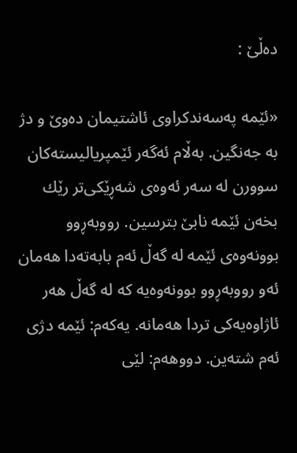ده‌ڵێ :

«ئێمه‌ په‌سه‌ندكراوی‌ ئاشتیمان ده‌وێ‌ و دژ به‌ جه‌نگین. به‌ڵام ئه‌گه‌ر ئێمپریالیسته‌كان سوورن له‌ سه‌ر ئه‌وه‌ی‌ شه‌ڕێكی‌تر رێك بخه‌ن ئێمه‌ نابێ بترسین. رووبه‌ڕوو بوونه‌وه‌ی‌ ئێمه‌ له‌ گه‌ڵ ئه‌م بابه‌ته‌دا هه‌مان ئه‌و رووبه‌ڕوو بوونه‌وه‌یه‌ كه‌ له‌ گه‌ڵ هه‌ر ئاژاوه‌یه‌كی‌ تردا هه‌مانه‌. یه‌كه‌م: ئێمه‌ دژی ئه‌م شته‌ین. دووهه‌م: لێی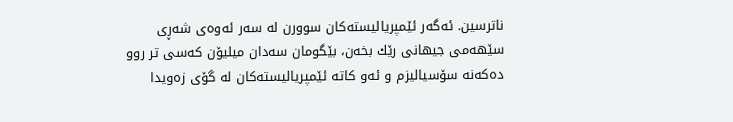ناترسین. ئه‌گه‌ر ئێمپریالیسته‌كان سوورن له‌ سه‌ر ئه‌وه‌ی‌ شه‌ڕی‌ سێهه‌می‌ جیهانی‌ رێك بخه‌ن، بێگومان سه‌دان میلیۆن كه‌سی تر روو ده‌كه‌نه‌ سۆسیالیزم و ئه‌و كاته‌ ئێمپریالیسته‌كان له‌ گۆی‌ زه‌ویدا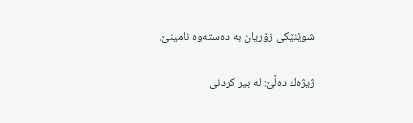شوێنێكی‌ زۆریان به‌ ده‌سته‌وه‌ نامینێ.

ژیژه‌ك ده‌ڵێ: له‌ بیر كردنی‌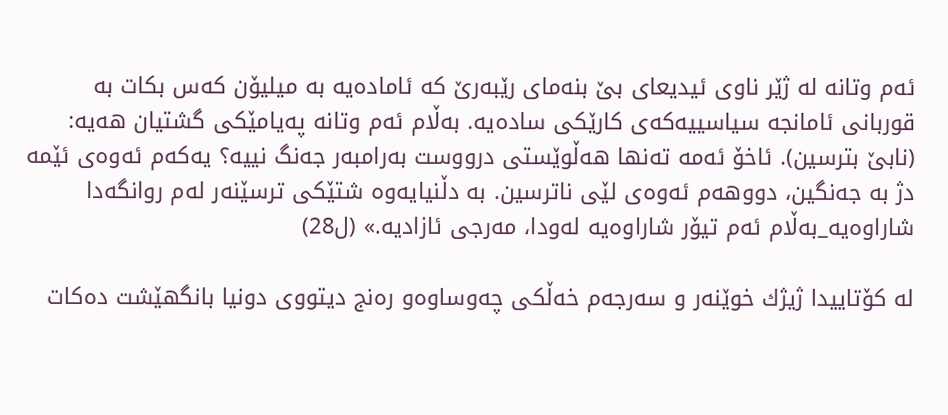ئه‌م وتانه‌ له‌ ژێر ناوی‌ ئیدیعای بێ بنه‌مای‌ رێبه‌رێ‌ كه‌ ئاماده‌یه‌ به‌ میلیۆن كه‌س بكات به‌ قوربانی‌ ئامانجه‌ سیاسییه‌كه‌ی‌ كارێكی‌ ساده‌یه‌. به‌ڵام ئه‌م وتانه‌ په‌یامێكی‌ گشتیان هه‌یه: (نابێ بترسین). ئاخۆ ئه‌مه‌ ته‌نها هه‌ڵوێستی‌ درووست به‌رامبه‌ر جه‌نگ نییه‌؟ یه‌كه‌م ئه‌وه‌ی‌ ئێمه‌ دژ به‌ جه‌نگین، دووهه‌م ئه‌وه‌ی‌ لێی ناترسین. به‌ دڵنیایه‌وه‌ شتێكی‌ ترسێنه‌ر له‌م روانگه‌دا شاراوه‌یه‌_به‌ڵام ئه‌م تیۆر شاراوه‌یه‌ له‌ودا، مه‌رجی‌ ئازادیه‌.» (ل28)

له‌ كۆتاییدا ژیژك خوێنه‌ر و سه‌رجه‌م خه‌ڵكی‌ چه‌وساوه‌و ره‌نج دیتووی‌ دونیا بانگهێشت ده‌كات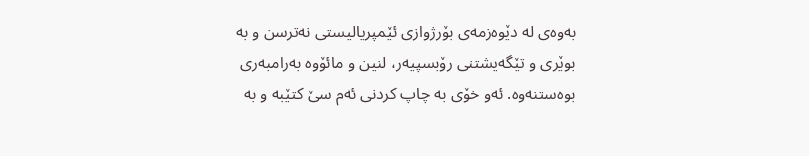به‌وه‌ی‌ له دێوه‌زمه‌ی‌ بۆرژوازی‌ ئێمپریالیستی‌ نه‌ترسن و به‌ بوێری‌ و تێگه‌یشتنی‌ رۆبسپیه‌ر، لنین و مائۆوه‌ به‌رامبه‌ری‌ بوه‌ستنه‌وه‌. ئه‌و خۆی‌ به‌ چاپ كردنی‌ ئه‌م سێ كتێبه‌ و به‌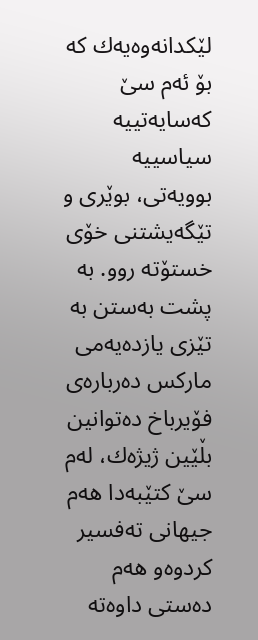لێكدانه‌وه‌یه‌ك كه‌ بۆ ئه‌م سێ كه‌سایه‌تییه‌ سیاسییه‌ بوویه‌تی‌، بوێری‌ و تێگه‌یشتنی‌ خۆی‌ خستۆته‌ روو. به‌ پشت به‌ستن به‌ تێزی‌ یازده‌یه‌می‌ ماركس ده‌رباره‌ی‌ فۆیرباخ ده‌توانین بڵێین ژیژه‌ك، له‌م سێ كتێبه‌دا هه‌م جیهانی‌ ته‌فسیر كردوه‌و هه‌م ده‌ستی‌ داوه‌ته‌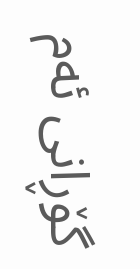گۆڕانی‌ ئه‌م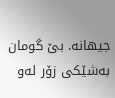جیهانه‌. بێ گومان به‌شێكی‌ زۆر له‌و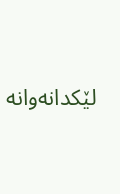لێكدانه‌وانه‌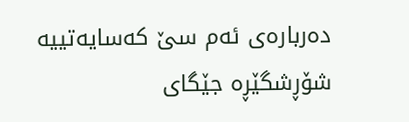ده‌رباره‌ی‌ ئه‌م سێ كه‌سایه‌تییه‌ شۆڕشگێڕه‌ جێگای‌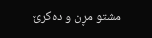مشتو مڕن و ده‌كرێ‌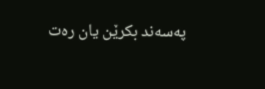په‌سه‌ند بكرێن یان ره‌ت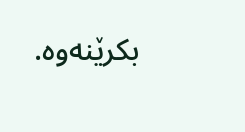بكرێنه‌وه‌.